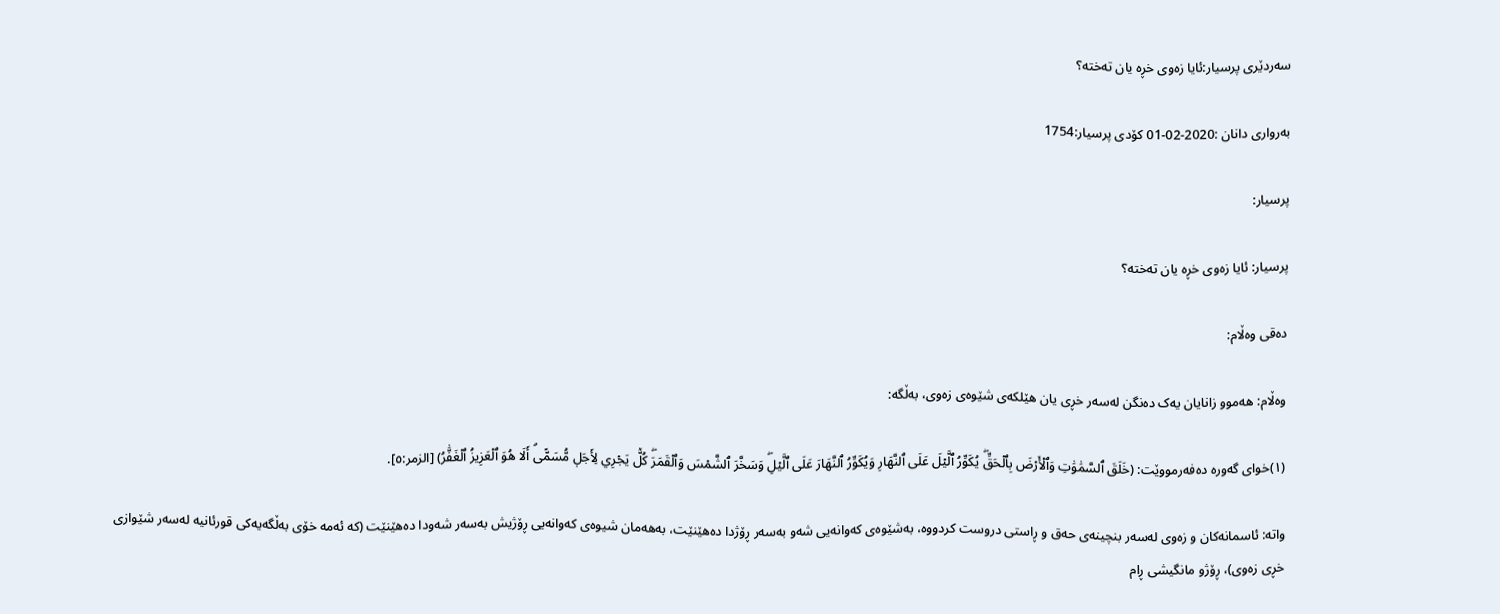سەردێری پرسیار:ئایا زەوی خڕە یان تەختە؟

بەرواری دانان :2020-02-01 کۆدی پرسیار:1754

پرسیار:

پرسیار: ئایا زەوی خڕە یان تەختە؟

دەقی وەڵام:

وەڵام: ھەموو زانایان یەک دەنگن لەسەر خڕی یان ھێلکەی شێوەی زەوی، بەڵگە:

(١)خوای گەورە دەفەرمووێت: (خَلَقَ ٱلسَّمَٰوَٰتِ وَٱلۡأَرۡضَ بِٱلۡحَقِّۖ يُكَوِّرُ ٱلَّيۡلَ عَلَى ٱلنَّهَارِ وَيُكَوِّرُ ٱلنَّهَارَ عَلَى ٱلَّيۡلِۖ وَسَخَّرَ ٱلشَّمۡسَ وَٱلۡقَمَرَۖ كُلّٞ يَجۡرِي لِأَجَلٖ مُّسَمًّىۗ أَلَا هُوَ ٱلۡعَزِيزُ ٱلۡغَفَّٰرُ) [الزمر:٥].

واتە: ئاسمانه‌کان و زه‌وی له‌سه‌ر بنچینه‌ی حه‌ق و ڕاستی دروست کردووه‌، به‌شێوه‌ی که‌وانه‌یی شه‌و به‌سه‌ر ڕۆژدا ده‌هێنێت، به‌هه‌مان شیوه‌ی که‌وانه‌یی ڕۆژیش به‌سه‌ر شه‌ودا ده‌هێنێت (که ئه‌مه خۆی به‌ڵگه‌یه‌کی قورئانیه له‌سه‌ر شێوازی خڕی زه‌وی)، ڕۆژو مانگیشی ڕام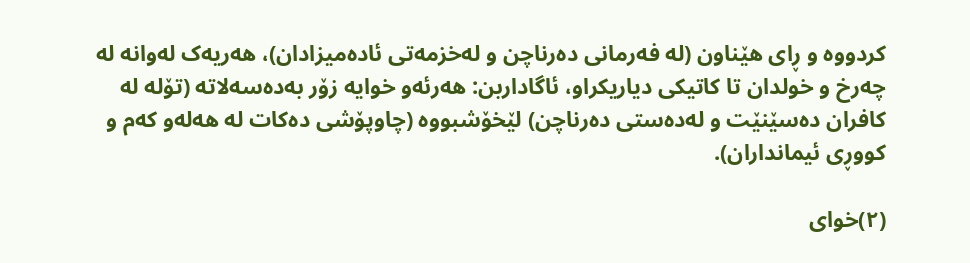کردووه و ڕای هێناون (له فه‌رمانی ده‌رناچن و له‌خزمه‌تی ئاده‌میزادان)، هه‌ریه‌ک له‌وانه له چه‌رخ و خولدان تا کاتیکی دیاریکراو، ئاگاداربن: هه‌رئه‌و خوایه زۆر به‌ده‌سه‌لاته (تۆله له کافران ده‌سێنێت و له‌ده‌ستی ده‌رناچن) لێخۆشبووه (چاوپۆشی ده‌کات له هه‌له‌و که‌م و کووڕی ئیمانداران).

(٢)خوای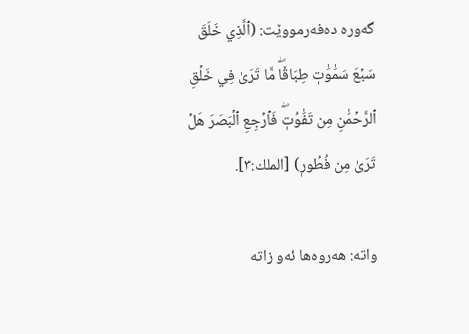گەورە دەفەرمووێت: (ٱلَّذِي خَلَقَ سَبۡعَ سَمَٰوَٰتٖ طِبَاقٗاۖ مَّا تَرَىٰ فِي خَلۡقِ ٱلرَّحۡمَٰنِ مِن تَفَٰوُتٖۖ فَٱرۡجِعِ ٱلۡبَصَرَ هَلۡ تَرَىٰ مِن فُطُورٖ) [الملك:٣].

واتە: هه‌روه‌ها ئه‌و زاته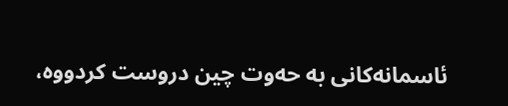ئاسمانه‌کانی به حه‌وت چین دروست کردووه‌،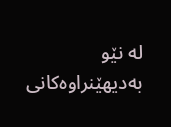له نێو به‌دیهێنراوه‌کانی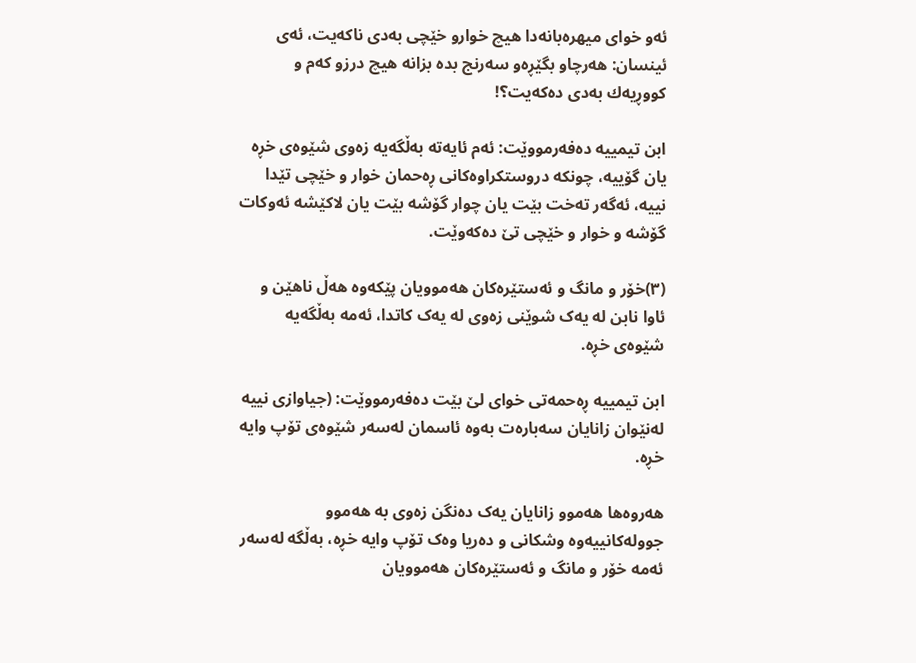ئه‌و خوای میهره‌بانه‌دا هیچ خوارو خێچی به‌دی ناکه‌یت، ئه‌ی ئینسان: هه‌رچاو بگێڕه‌و سه‌رنج بده بزانه هیچ درزو که‌م و کووڕیه‌ك به‌دی ده‌که‌یت؟!

ابن تیمییە دەفەرمووێت: ئەم ئایەتە بەڵگەیە زەوی شێوەی خڕە یان گۆییە، چونکە دروستکراوەکانی ڕەحمان خوار و خێچی تێدا نییە، ئەگەر تەخت بێت یان چوار گۆشە بێت یان لاکێشە ئەوکات گۆشە و خوار و خێچی تێ دەکەوێت.

(٣)خۆر و مانگ و ئەستێرەکان ھەموویان پێکەوە ھەڵ ناھێن و ئاوا نابن لە یەک شوێنی زەوی لە یەک کاتدا، ئەمە بەڵگەیە شێوەی خڕە.

ابن تیمییە ڕەحمەتی خوای لێ بێت دەفەرمووێت: (جیاوازی نییە لەنێوان زانایان سەبارەت بەوە ئاسمان لەسەر شێوەی تۆپ وایە خڕە.

ھەروەھا ھەموو زانایان یەک دەنگن زەوی بە ھەموو جوولەکانییەوە وشکانی و دەریا وەک تۆپ وایە خڕە، بەڵگە لەسەر ئەمە خۆر و مانگ و ئەستێرەکان ھەموویان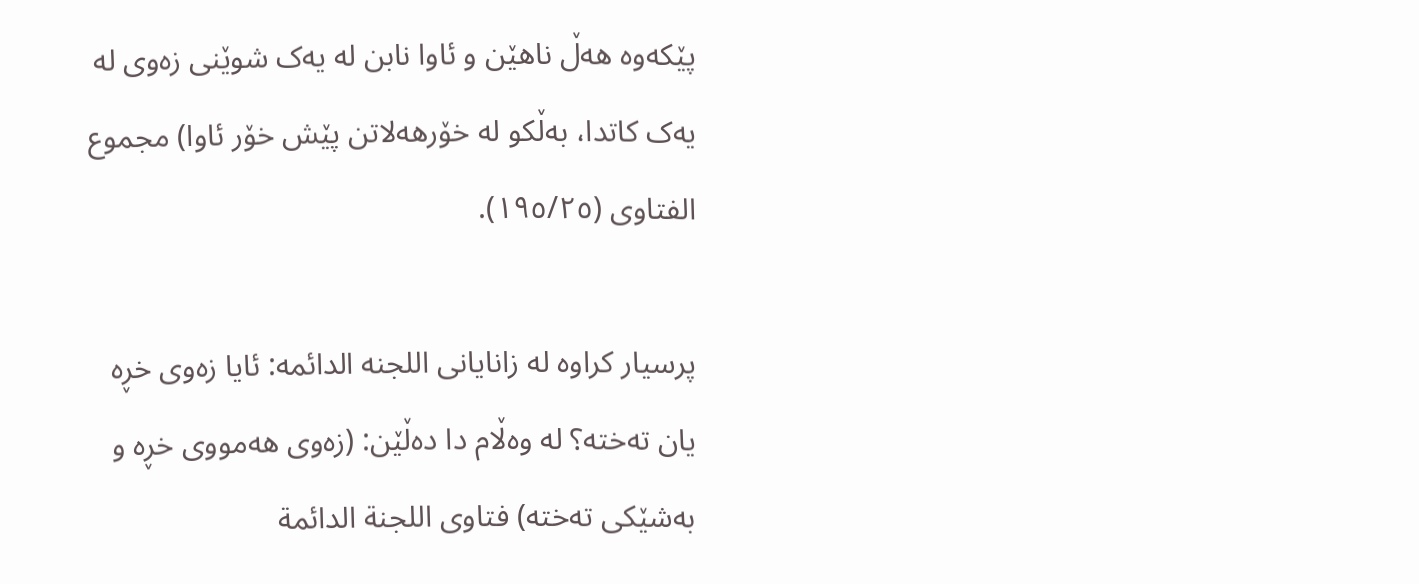پێکەوە ھەڵ ناھێن و ئاوا نابن لە یەک شوێنی زەوی لە یەک کاتدا، بەڵکو لە خۆرھەلاتن پێش خۆر ئاوا) مجموع الفتاوی (١٩٥/٢٥).

پرسیار کراوە لە زانایانی اللجنە الدائمە: ئایا زەوی خڕە یان تەختە؟ لە وەڵام دا دەڵێن: (زەوی ھەمووی خڕە و بەشێکی تەختە) فتاوى اللجنة الدائمة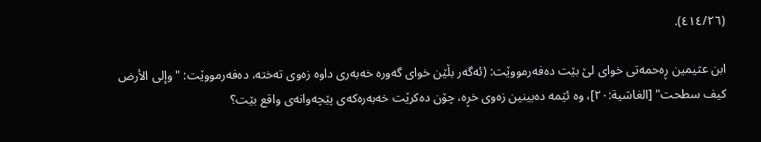(٤١٤/٢٦).

ابن عثيمين ڕەحمەتی خوای لێ بێت دەفەرمووێت: (ئەگەر بڵێن خوای گەورە خەبەری داوە زەوی تەختە، دەفەرمووێت: "وإلى الأرض كيف سطحت" [الغاشية:٢٠]، وە ئێمە دەبینین زەوی خڕە، چۆن دەکرێت خەبەرەکەی پێچەوانەی واقع بێت؟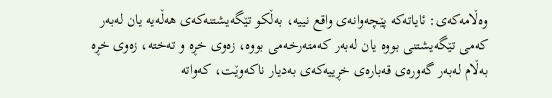وەڵامەکەی: ئایاتەکە پێچەوانەی واقع نییە، بەڵکو تێگەیشتنەکەی ھەڵەیە یان لەبەر کەمی تێگەیشتنی بووە یان لەبەر کەمتەرخەمی بووە، زەوی خڕە و تەختە، زەوی خڕە بەڵام لەبەر گەورەی قەبارەی خڕییەکەی بەدیار ناکەوێت، کەواتە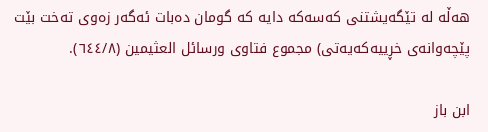ھەڵە لە تێگەیشتنی کەسەکە دایە کە گومان دەبات ئەگەر زەوی تەخت بێت پێچەوانەی خڕییەکەیەتی) مجموع فتاوى ورسائل العثيمين (٦٤٤/٨).

ابن باز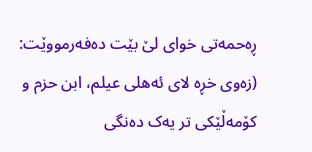ڕەحمەتی خوای لێ بێت دەفەرمووێت: (زەوی خڕە لای ئەھلی عیلم، ابن حزم و کۆمەڵێکی تر یەک دەنگی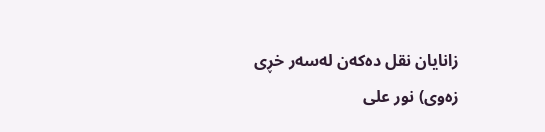زانایان نقل دەکەن لەسەر خڕی زەوی) نور علی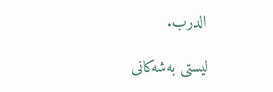الدرب.

لیستی بەشەکانی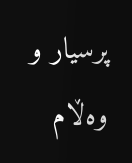پرسیار و وەڵام